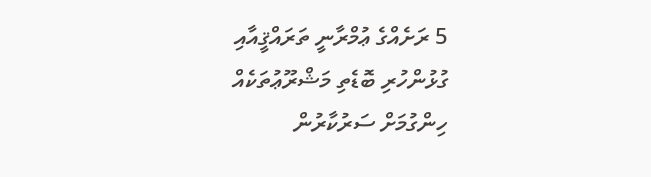5 ރަށެއްގެ ޢުމްރާނީ ތަރައްޤީއާއި ގުޅުންހުރި ބޮޑެތި މަޝްރޫޢުތަކެއް ހިންގުމަށް ސަރުކާރުން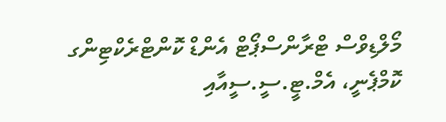މޯލްޑިވްސް ޓްރާންސްޕޯޓް އެންޑް ކޮންޓްރެކްޓިންގ ކޮމްޕެނީ، އެމް.ޓީ.ސީ.ސީއާއި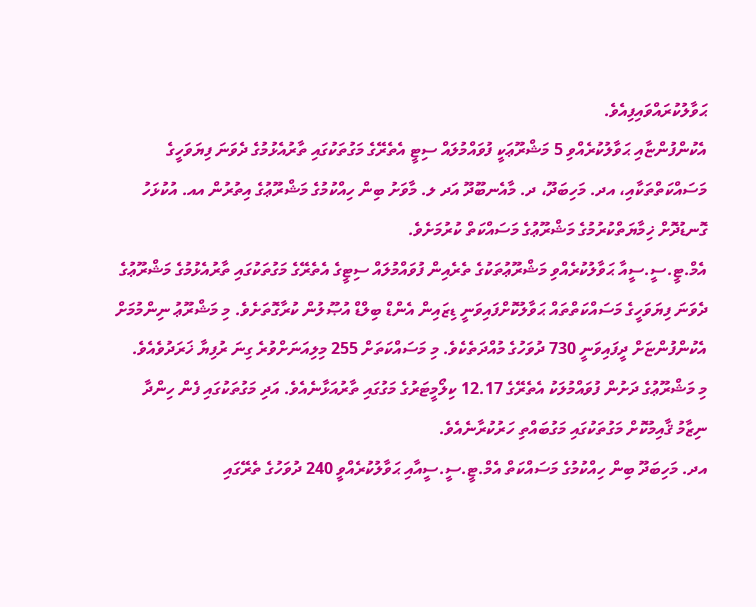ޙަވާލުކުރައްވައިފިއެވެ.
އެކުންފުންޏާއި ޙަވާލުކުރެއްވި 5 މަޝްރޫޢަކީ ފުވައްމުލައް ސިޓީ އެތެރޭގެ މަގުތަކުގައި ތާރުއެޅުމުގެ ދެވަނަ ފިޔަވަހީގެ މަސައްކަތްތަކާއި، އދ. މަހިބަދޫ، ދ. މާއެނބޫދޫ އަދ ލ. މާވަށު ބިން ހިއްކުމުގެ މަޝްރޫޢުގެ އިތުރުން އއ. އުކުޅަހު ގޮނޑުދޮށް ޚިމާޔަތްކުރުމުގެ މަޝްރޫޢުގެ މަސައްކަތް ކުރުމަށެވެ.
އެމް.ޓީ.ސީ.ސީއާ ޙަވާލުކުރެއްވި މަޝްރޫޢުތަކުގެ ތެރެއިން ފުވައްމުލައް ސިޓީގެ އެތެރޭގެ މަގުތަކުގައި ތާރުއެޅުމުގެ މަޝްރޫޢުގެ ދެވަނަ ފިޔަވަހީގެ މަސައްކަތްތައް ޙަވާލުކޮށްފައިވަނީ ޑިޒައިން އެންޑް ބިލްޑް އުޞޫލުން ކުރާގޮތަށެވެ. މި މަޝްރޫޢު ނިންމުމަށް އެކުންފުންޏަށް ދީފައިވަނީ 730 ދުވަހުގެ މުއްދަތެކެވެ. މި މަސައްކަތަށް 255 މިލިއަނަށްވުރެ ގިނަ ރުފިޔާ ޚަރަދުވެއެވެ.
މި މަޝްރޫޢުގެ ދަށުން ފުވައްމުލަކު އެތެރޭގެ 12.17 ކިލޯމީޓަރުގެ މަގުގައި ތާރުއަޅާނެއެވެ. އަދި މަގުތަކުގައި ފެން ހިންދާ ނިޒާމު ޤާއިމުކޮށް މަގުތަކުގައި މަގުބައްތި ހަރުކުރާނެއެވެ.
އދ. މަހިބަދޫ ބިން ހިއްކުމުގެ މަސައްކަތް އެމް.ޓީ.ސީ.ސީއާއި ޙަވާލުކުރެއްވީ 240 ދުވަހުގެ ތެރޭގައި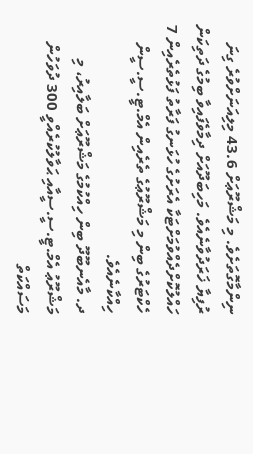ނިންމާގޮތަށެވެ. މި މަޝްރޫޢަށް 43.6 މިލިއަނަށްވުރެ ގިނަ ރުފިޔާ ޚަރަދުވާނެއެވެ. މަހިބަދޫއަށް ދިމާވެފައިވާ ބިމުގެ ދަތިކަން ހައްލުކޮށްދެއްވުމަށްޓަކާ އެރަށުގެ ހުޅަނގު ފަރާތު ފަޅުތެރެއިން 7 ހެކްޓަރުގެ ބިން މި މަޝްރޫޢުގެ ތެރެއިން އެމް.ޓީ.ސީ.ސީން ހިއްކާނެއެވެ.
ދ. މާއެނބޫދޫ ބިން ހިއްކުމުގެ މަޝްރޫޢަށް ބަލާއިރު، މި މަޝްރޫޢު އެމް.ޓީ.ސީ.ސީއާއި ޙަވާލުކުރެއްވީ 300 ދުވަހުން މަސައްކަތް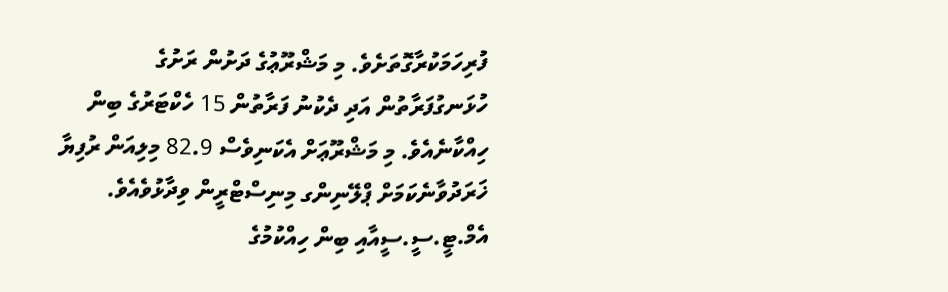ފުރިހަމަކުރާގޮތަށެވެ. މި މަޝްރޫޢުގެ ދަށުން ރަށުގެ ހުޅަނގުފަރާތުން އަދި ދެކުނު ފަރާތުން 15 ހެކްޓަރުގެ ބިން ހިއްކާނެއެވެ. މި މަޝްރޫޢަށް އެކަނިވެސް 82.9 މިލިއަން ރުފިޔާ ޚަރަދުވާނެކަމަށް ޕްލޭނިންގ މިނިސްޓްރީން ވިދާޅުވެއެވެ.
އެމް.ޓީ.ސީ.ސީއާއި ބިން ހިއްކުމުގެ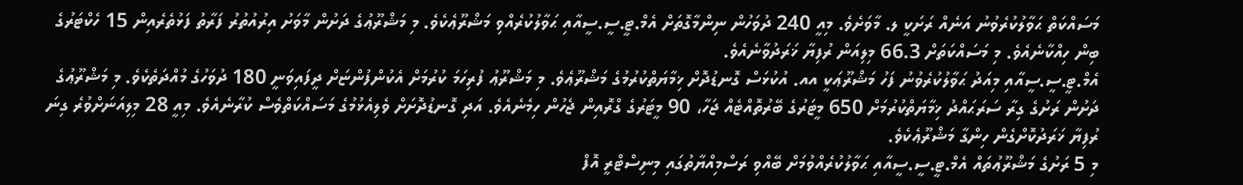މަސައްކަތް ޙަވާލުކުރެވުނު އަނެއް ރަށަކީ ލ. މާވަށެވެ. މިއީ 240 ދުވަހުން ނިންމާގޮތަށް އެމް.ޓީ.ސީ.ސީއާއި ޙަވާލުކުރެއްވި މަޝްރޫޢެކެވެ. މި މަޝްރޫޢުގެ ދަށުން މާވަށު އިރުއުތުރު ފަރާތު ފަޅުތެރެއިން 15 ހެކްޓަރުގެ ބިން ހިއްކާނެއެވެ. މި މަސައްކަތަށް 66.3 މިލިއަން ރުފިޔާ ޚަރަދުވާނެއެވެ.
އެމް.ޓީ.ސީ.ސީއާއި މިއަދު ޙަވާލުކުރެވުނު ފަހު މަޝްރޫޢަކީ އއ. އުކުޅަސް ގޮނޑުދޮށް ޚިމާޔަތްކުރުމުގެ މަޝްރޫޢެވެ. މި މަޝްރޫޢު ފުރިހަމަ ކުރުމަށް އެކުންފުންޏަށް ދީފައިވަނީ 180 ދުވަހުގެ މުއްދަތެކެވެ. މި މަޝްރޫޢުގެ ދަށުން ރަށުގެ ގިރާ ސަރަޙައްދު ޚިމާޔަތްކުރުމަށް 650 މީޓަރުގެ ބޭރުތޮއްޓެއް ޖަހާ، 90 މީޓަރުގެ ގްރޮއިން ޖެހުން ހިމެނެއެވެ. އަދި ގޮނޑުދޮށަށް ވެލިއެޅުމުގެ މަސައްކަތްވެސް ކުރާނެއެވެ. މިއީ 28 މިލިއަނަށްވުރެ ގިނަ ރުފިޔާ ޚަރަދުކޮށްގެން ހިންގާ މަޝްރޫޢެކެވެ.
މި 5 ރަށުގެ މަޝްރޫޢުތައް އެމް.ޓީ.ސީ.ސީއާއި ޙަވާލުކުރެއްވުމަށް ބޭއްވި ރަސްމިއްޔާތުގައި މިނިސްޓްރީ އޮފް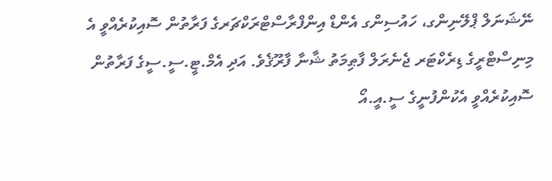ނޭޝަނަލް ޕްލޭނިންގ، ހައުސިންގ އެންޑް އިންފްރާސްޓްރަކްޗަރގެ ފަރާތުން ސޮއިކުރެއްވީ އެ މިނިސްޓްރީގެ ޑިރެކްޓަރ ޖެނެރަލް ފާޠިމަތު ޝާނާ ފާރޫޤެވެ. އަދި އެމް.ޓީ.ސީ.ސީގެ ފަރާތުން ސޮއިކުރެއްވީ އެކުންފުނީގެ ސީ.އީ.އޯ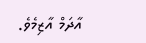އާދަމް އާޒިމެވެ.